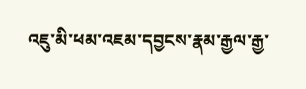འཇུ་མི་ཕམ་འཇམ་དབྱངས་རྣམ་རྒྱལ་རྒྱ་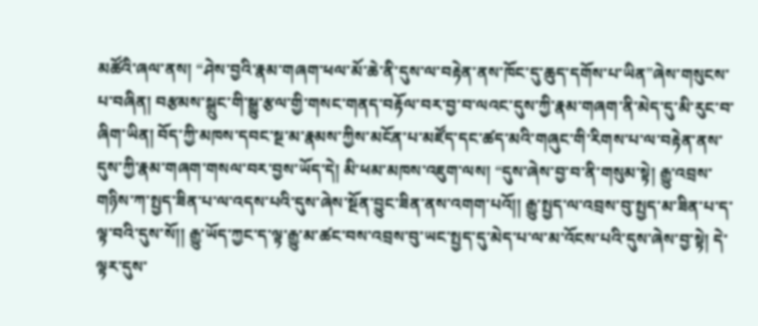མཚོའི་ཞལ་ནས། “ཤེས་བྱའི་རྣམ་གཞག་ཕལ་མོ་ཆེ་ནི་དུས་ལ་བརྟེན་ནས་ཁོང་དུ་ཆུད་དགོས་པ་ཡིན”ཞེས་གསུངས་པ་བཞིན། བརྩམས་སྒྲུང་གི་སྒྱུ་རྩལ་གྱི་གསང་གནད་བརྟོལ་བར་བྱ་བ་ལའང་དུས་ཀྱི་རྣམ་གཞག་ནི་མེད་དུ་མི་རུང་བ་ཞིག་ཡིན། བོད་ཀྱི་མཁས་དབང་སྔ་མ་རྣམས་ཀྱིས་མངོན་པ་མཛོད་དང་ཚད་མའི་གཞུང་གི་རིགས་པ་ལ་བརྟེན་ནས་དུས་ཀྱི་རྣམ་གཞག་གསལ་བར་བྱས་ཡོད་དེ། མི་ཕམ་མཁས་འཇུག་ལས། “དུས་ཞེས་བྱ་བ་ནི་གསུམ་སྟེ། རྒྱུ་འབྲས་གཉིས་ཀ་སྤྱད་ཟིན་པ་ལ་འདས་པའི་དུས་ཞེས་སྔོན་བྱུང་ཟིན་ནས་འགག་པའོ།། རྒྱུ་སྤྱད་ལ་འབྲས་བུ་སྤྱད་མ་ཟིན་པ་ད་ལྟ་བའི་དུས་སོ།། རྒྱུ་ཡོད་ཀྱང་ད་ལྟ་རྒྱུ་མ་ཚང་བས་འབྲས་བུ་ཡང་སྤྱད་དུ་མེད་པ་ལ་མ་འོངས་པའི་དུས་ཞེས་བྱ་སྟེ། དེ་ལྟར་དུས་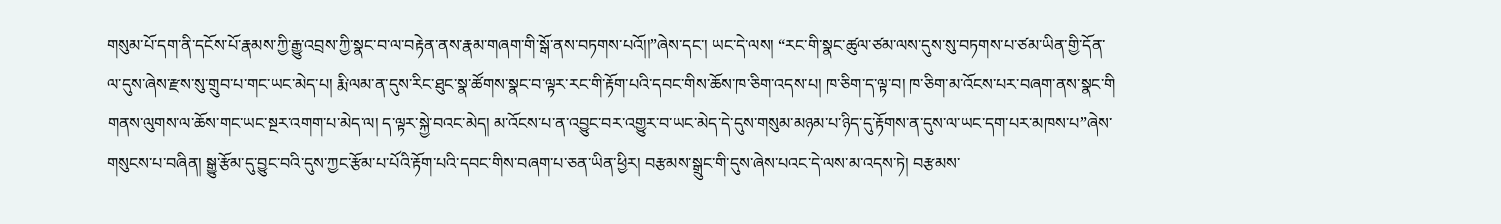གསུམ་པོ་དག་ནི་དངོས་པོ་རྣམས་ཀྱི་རྒྱུ་འབྲས་ཀྱི་སྣང་བ་ལ་བརྟེན་ནས་རྣམ་གཞག་གི་སྒོ་ནས་བཏགས་པའོ།།”ཞེས་དང་། ཡང་དེ་ལས། “རང་གི་སྣང་ཚུལ་ཙམ་ལས་དུས་སུ་བཏགས་པ་ཙམ་ཡིན་གྱི་དོན་ལ་དུས་ཞེས་རྫས་སུ་གྲུབ་པ་གང་ཡང་མེད་པ། རྨི་ལམ་ན་དུས་རིང་ཐུང་སྣ་ཚོགས་སྣང་བ་ལྟར་རང་གི་རྟོག་པའི་དབང་གིས་ཆོས་ཁ་ཅིག་འདས་པ། ཁ་ཅིག་ད་ལྟ་བ། ཁ་ཅིག་མ་འོངས་པར་བཞག་ནས་སྣང་གི གནས་ལུགས་ལ་ཆོས་གང་ཡང་སྔར་འགག་པ་མེད་ལ། ད་ལྟར་སྐྱེ་བའང་མེད། མ་འོངས་པ་ན་འབྱུང་བར་འགྱུར་བ་ཡང་མེད་དེ་དུས་གསུམ་མཉམ་པ་ཉིད་དུ་རྟོགས་ན་དུས་ལ་ཡང་དག་པར་མཁས་པ”ཞེས་གསུངས་པ་བཞིན། སྒྱུ་རྩོམ་དུ་བྱུང་བའི་དུས་ཀྱང་རྩོམ་པ་པོའི་རྟོག་པའི་དབང་གིས་བཞག་པ་ཅན་ཡིན་ཕྱིར། བརྩམས་སྒྲུང་གི་དུས་ཞེས་པའང་དེ་ལས་མ་འདས་ཏེ། བརྩམས་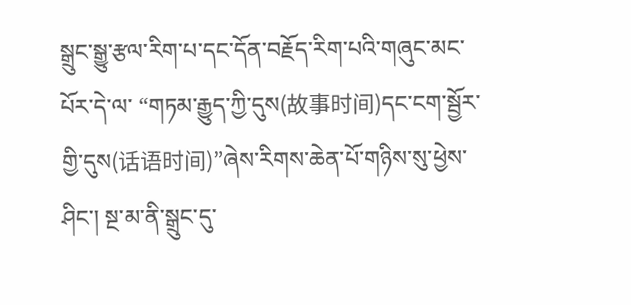སྒྲུང་སྒྱུ་རྩལ་རིག་པ་དང་དོན་བརྗོད་རིག་པའི་གཞུང་མང་པོར་དེ་ལ་ “གཏམ་རྒྱུད་ཀྱི་དུས(故事时间)དང་ངག་སྦྱོར་གྱི་དུས(话语时间)”ཞེས་རིགས་ཆེན་པོ་གཉིས་སུ་ཕྱེས་ཤིང་། སྔ་མ་ནི་སྒྲུང་དུ་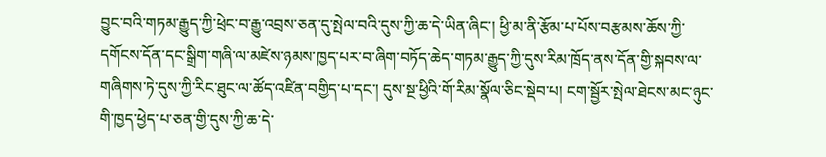བྱུང་བའི་གཏམ་རྒྱུད་ཀྱི་ཕྲེང་བ་རྒྱུ་འབྲས་ཅན་དུ་སྤེལ་བའི་དུས་ཀྱི་ཆ་དེ་ཡིན་ཞིང་། ཕྱི་མ་ནི་རྩོམ་པ་པོས་བརྩམས་ཆོས་ཀྱི་དགོངས་དོན་དང་སྒྲིག་གཞི་ལ་མཛེས་ཉམས་ཁྱད་པར་བ་ཞིག་བཏོད་ཆེད་གཏམ་རྒྱུད་ཀྱི་དུས་རིམ་ཁྲོད་ནས་དོན་གྱི་སྐབས་ལ་གཞིགས་ཏེ་དུས་ཀྱི་རིང་ཐུང་ལ་ཚོད་འཛིན་བགྱིད་པ་དང་། དུས་སྔ་ཕྱིའི་གོ་རིམ་སྣོལ་ཅིང་སྡེབ་པ། ངག་སྦྱོར་སྤེལ་ཐེངས་མང་ཉུང་གི་ཁྱད་ཕྱེད་པ་ཅན་གྱི་དུས་ཀྱི་ཆ་དེ་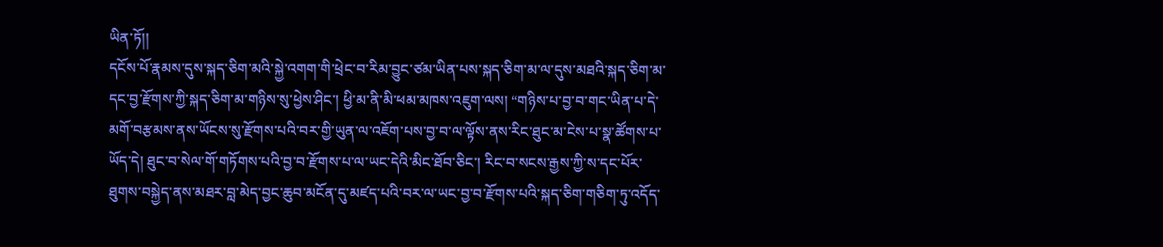ཡིན་ཏོ།།
དངོས་པོ་རྣམས་དུས་སྐད་ཅིག་མའི་སྐྱེ་འགག་གི་ཕྲེང་བ་རིམ་བྱུང་ཙམ་ཡིན་པས་སྐད་ཅིག་མ་ལ་དུས་མཐའི་སྐད་ཅིག་མ་དང་བྱ་རྫོགས་ཀྱི་སྐད་ཅིག་མ་གཉིས་སུ་ཕྱེས་ཤིང་། ཕྱི་མ་ནི་མི་ཕམ་མཁས་འཇུག་ལས། “གཉིས་པ་བྱ་བ་གང་ཡིན་པ་དེ་མགོ་བརྩམས་ནས་ཡོངས་སུ་རྫོགས་པའི་བར་གྱི་ཡུན་ལ་འཇོག་པས་བྱ་བ་ལ་ལྟོས་ནས་རིང་ཐུང་མ་ངེས་པ་སྣ་ཚོགས་པ་ཡོད་དེ། ཐུང་བ་སེལ་གོ་གཏོགས་པའི་བྱ་བ་རྫོགས་པ་ལ་ཡང་དེའི་མིང་ཐོབ་ཅིང་། རིང་བ་སངས་རྒྱས་ཀྱི་ས་དང་པོར་ཐུགས་བསྐྱེད་ནས་མཐར་བླ་མེད་བྱང་ཆུབ་མངོན་དུ་མཛད་པའི་བར་ལ་ཡང་བྱ་བ་རྫོགས་པའི་སྐད་ཅིག་གཅིག་ཏུ་འདོད་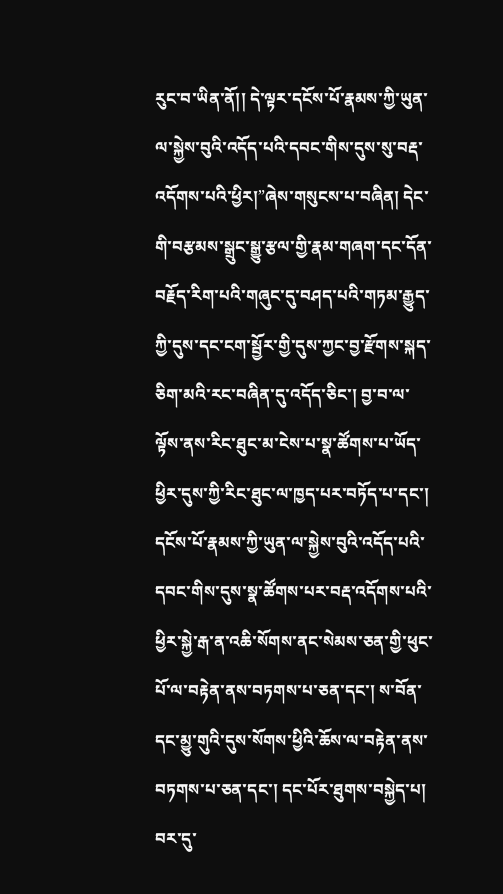རུང་བ་ཡིན་ནོ།། དེ་ལྟར་དངོས་པོ་རྣམས་ཀྱི་ཡུན་ལ་སྐྱེས་བུའི་འདོད་པའི་དབང་གིས་དུས་སུ་བརྡ་འདོགས་པའི་ཕྱིར།”ཞེས་གསུངས་པ་བཞིན། དེང་གི་བརྩམས་སྒྲུང་སྒྱུ་རྩལ་གྱི་རྣམ་གཞག་དང་དོན་བརྗོད་རིག་པའི་གཞུང་དུ་བཤད་པའི་གཏམ་རྒྱུད་ཀྱི་དུས་དང་ངག་སྦྱོར་གྱི་དུས་ཀྱང་བྱ་རྫོགས་སྐད་ཅིག་མའི་རང་བཞིན་དུ་འདོད་ཅིང་། བྱ་བ་ལ་ལྟོས་ནས་རིང་ཐུང་མ་ངེས་པ་སྣ་ཚོགས་པ་ཡོད་ཕྱིར་དུས་ཀྱི་རིང་ཐུང་ལ་ཁྱད་པར་བཏོད་པ་དང་། དངོས་པོ་རྣམས་ཀྱི་ཡུན་ལ་སྐྱེས་བུའི་འདོད་པའི་དབང་གིས་དུས་སྣ་ཚོགས་པར་བརྡ་འདོགས་པའི་ཕྱིར་སྐྱེ་རྒ་ན་འཆི་སོགས་ནང་སེམས་ཅན་གྱི་ཕུང་པོ་ལ་བརྟེན་ནས་བཏགས་པ་ཅན་དང་། ས་བོན་དང་མྱུ་གུའི་དུས་སོགས་ཕྱིའི་ཆོས་ལ་བརྟེན་ནས་བཏགས་པ་ཅན་དང་། དང་པོར་ཐུགས་བསྐྱེད་པ། བར་དུ་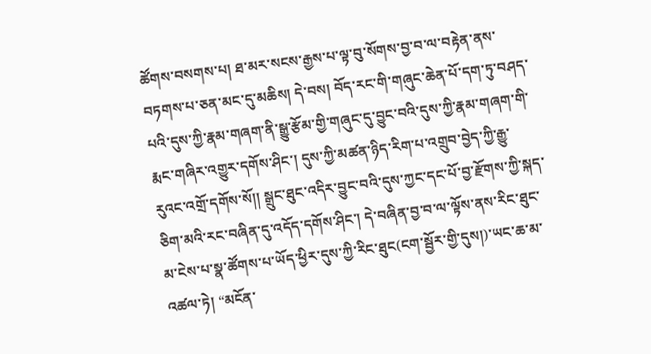ཚོགས་བསགས་པ། ཐ་མར་སངས་རྒྱས་པ་ལྟ་བུ་སོགས་བྱ་བ་ལ་བརྟེན་ནས་བཏགས་པ་ཅན་མང་དུ་མཆིས། དེ་བས། བོད་རང་གི་གཞུང་ཆེན་པོ་དག་ཏུ་བཤད་པའི་དུས་ཀྱི་རྣམ་གཞག་ནི་སྒྱུ་རྩོམ་གྱི་གཞུང་དུ་བྱུང་བའི་དུས་ཀྱི་རྣམ་གཞག་གི་རྨང་གཞིར་འགྱུར་དགོས་ཤིང་། དུས་ཀྱི་མཚན་ཉིད་རིག་པ་འགྲུབ་བྱེད་ཀྱི་རྒྱུ་རུའང་འགྲོ་དགོས་སོ།། སྒྲུང་ཐུང་འདིར་བྱུང་བའི་དུས་ཀྱང་དང་པོ་བྱ་རྫོགས་ཀྱི་སྐད་ཅིག་མའི་རང་བཞིན་དུ་འདོད་དགོས་ཤིང་། དེ་བཞིན་བྱ་བ་ལ་ལྟོས་ནས་རིང་ཐུང་མ་ངེས་པ་སྣ་ཚོགས་པ་ཡོད་ཕྱིར་དུས་ཀྱི་རིང་ཐུང(ངག་སྦྱོར་གྱི་དུས།)་ཡང་ཆ་མ་འཚལ་ཏེ། “མངོན་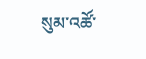སུམ་འཚོ་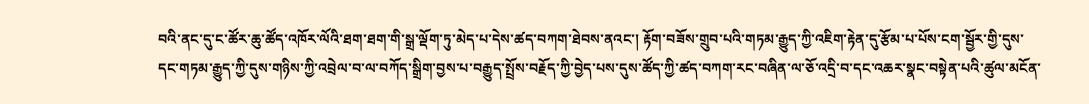བའི་ནང་དུ་ང་ཚོར་ཆུ་ཚོད་འཁོར་ལོའི་ཐག་ཐག་གི་སྒྲ་ལྡོག་ཏུ་མེད་པ་དེས་ཚད་བཀག་ཐེབས་ནའང་། རྟོག་བཟོས་གྲུབ་པའི་གཏམ་རྒྱུད་ཀྱི་འཇིག་རྟེན་དུ་རྩོམ་པ་པོས་ངག་སྦྱོར་གྱི་དུས་དང་གཏམ་རྒྱུད་ཀྱི་དུས་གཉིས་ཀྱི་འབྲེལ་བ་ལ་བཀོད་སྒྲིག་བྱས་པ་བརྒྱུད་སྤྲོས་བརྗོད་ཀྱི་བྱེད་པས་དུས་ཚོད་ཀྱི་ཚད་བཀག་རང་བཞིན་ལ་ཅོ་འདྲི་བ་དང་འཆར་སྣང་བསྟེན་པའི་ཚུལ་མངོན་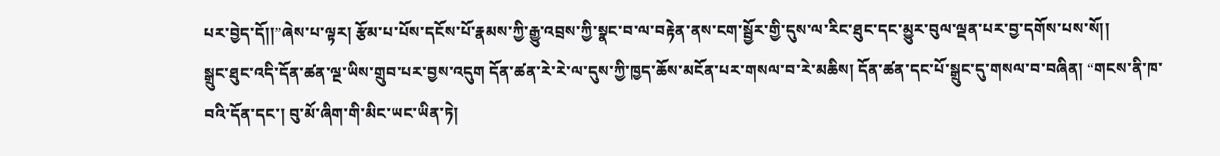པར་བྱེད་དོ།།”ཞེས་པ་ལྟར། རྩོམ་པ་པོས་དངོས་པོ་རྣམས་ཀྱི་རྒྱུ་འབྲས་ཀྱི་སྣང་བ་ལ་བརྟེན་ནས་ངག་སྦྱོར་གྱི་དུས་ལ་རིང་ཐུང་དང་མྱུར་བུལ་ལྡན་པར་བྱ་དགོས་པས་སོ།།
སྒྲུང་ཐུང་འདི་དོན་ཚན་ལྔ་ཡིས་གྲུབ་པར་བྱས་འདུག དོན་ཚན་རེ་རེ་ལ་དུས་ཀྱི་ཁྱད་ཆོས་མངོན་པར་གསལ་བ་རེ་མཆིས། དོན་ཚན་དང་པོ་སྒྲུང་དུ་གསལ་བ་བཞིན། “གངས་ནི་ཁ་བའི་དོན་དང་། བུ་མོ་ཞིག་གི་མིང་ཡང་ཡིན་ཏེ།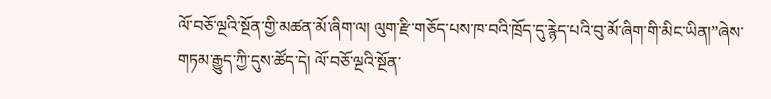ལོ་བཅོ་ལྔའི་སྔོན་གྱི་མཚན་མོ་ཞིག་ལ། ལུག་རྫི་གཅོད་པས་ཁ་བའི་ཁྲོད་དུ་རྙེད་པའི་བུ་མོ་ཞིག་གི་མིང་ཡིན།”ཞེས་གཏམ་རྒྱུད་ཀྱི་དུས་ཚོད་དེ། ལོ་བཅོ་ལྔའི་སྔོན་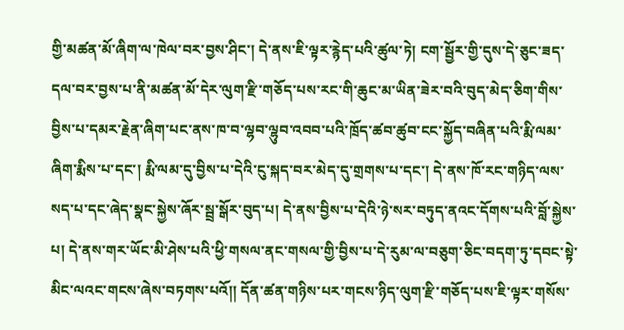གྱི་མཚན་མོ་ཞིག་ལ་ཁེལ་བར་བྱས་ཤིང་། དེ་ནས་ཇི་ལྟར་རྙེད་པའི་ཚུལ་ཏེ། ངག་སྦྱོར་གྱི་དུས་དེ་ཅུང་ཟད་དལ་བར་བྱས་པ་ནི་མཚན་མོ་དེར་ལུག་རྫི་གཅོད་པས་རང་གི་ཆུང་མ་ཡིན་ཟེར་བའི་བུད་མེད་ཅིག་གིས་བྱིས་པ་དམར་རྗེན་ཞིག་པང་ནས་ཁ་བ་ལྷབ་ལྷུབ་འབབ་པའི་ཁྲོད་ཚབ་ཚུབ་ངང་སྐྱོད་བཞིན་པའི་རྨི་ལམ་ཞིག་རྨིས་པ་དང་། རྨི་ལམ་དུ་བྱིས་པ་དེའི་ངུ་སྐད་བར་མེད་དུ་གྲགས་པ་དང་། དེ་ནས་ཁོ་རང་གཉིད་ལས་སད་པ་དང་ཞེད་སྣང་སྐྱེས་ཞོར་སྦྲ་སྒོར་བུད་པ། དེ་ནས་བྱིས་པ་དེའི་ཉེ་སར་བཏུད་ནའང་དོགས་པའི་བློ་སྐྱེས་པ། དེ་ནས་གར་ཡོང་མི་ཤེས་པའི་ཕྱི་གསལ་ནང་གསལ་གྱི་བྱིས་པ་དེ་རུམ་ལ་བཅུག་ཅིང་བདག་ཏུ་དབང་སྟེ་མིང་ལའང་གངས་ཞེས་བཏགས་པའོ།། དོན་ཚན་གཉིས་པར་གངས་ཉིད་ལུག་རྫི་གཅོད་པས་ཇི་ལྟར་གསོས་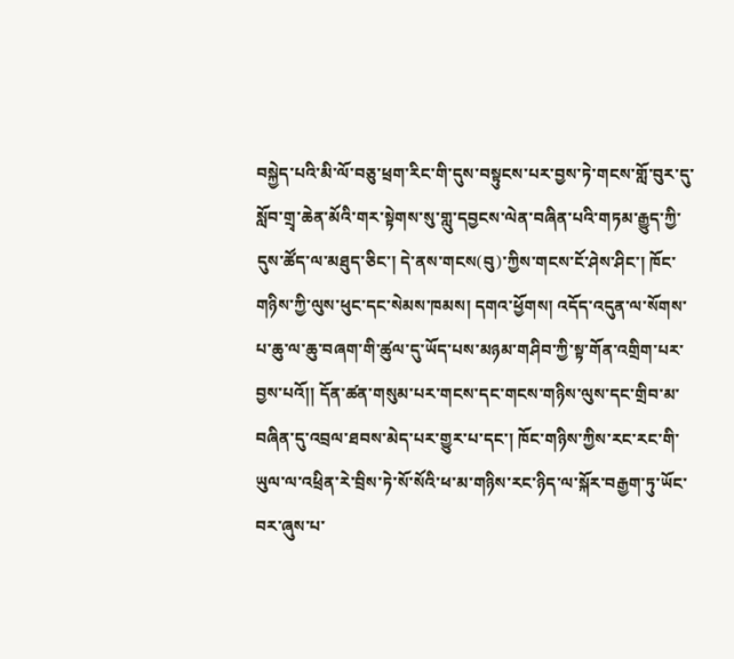བསྐྱེད་པའི་མི་ལོ་བཅུ་ཕྲག་རིང་གི་དུས་བསྟུངས་པར་བྱས་ཏེ་གངས་གློ་བུར་དུ་སློབ་གྲྭ་ཆེན་མོའི་གར་སྟེགས་སུ་གླུ་དབྱངས་ལེན་བཞིན་པའི་གཏམ་རྒྱུད་ཀྱི་དུས་ཚོད་ལ་མཐུད་ཅིང་། དེ་ནས་གངས(བུ)་ཀྱིས་གངས་ངོ་ཤེས་ཤིང་། ཁོང་གཉིས་ཀྱི་ལུས་ཕུང་དང་སེམས་ཁམས། དགའ་ཕྱོགས། འདོད་འདུན་ལ་སོགས་པ་ཆུ་ལ་ཆུ་བཞག་གི་ཚུལ་དུ་ཡོད་པས་མཉམ་གཤིབ་ཀྱི་སྟ་གོན་འགྲིག་པར་བྱས་པའོ།། དོན་ཚན་གསུམ་པར་གངས་དང་གངས་གཉིས་ལུས་དང་གྲིབ་མ་བཞིན་དུ་འབྲལ་ཐབས་མེད་པར་གྱུར་པ་དང་། ཁོང་གཉིས་ཀྱིས་རང་རང་གི་ཡུལ་ལ་འཕྲིན་རེ་བྲིས་ཏེ་སོ་སོའི་ཕ་མ་གཉིས་རང་ཉིད་ལ་སྐོར་བརྒྱག་ཏུ་ཡོང་བར་ཞུས་པ་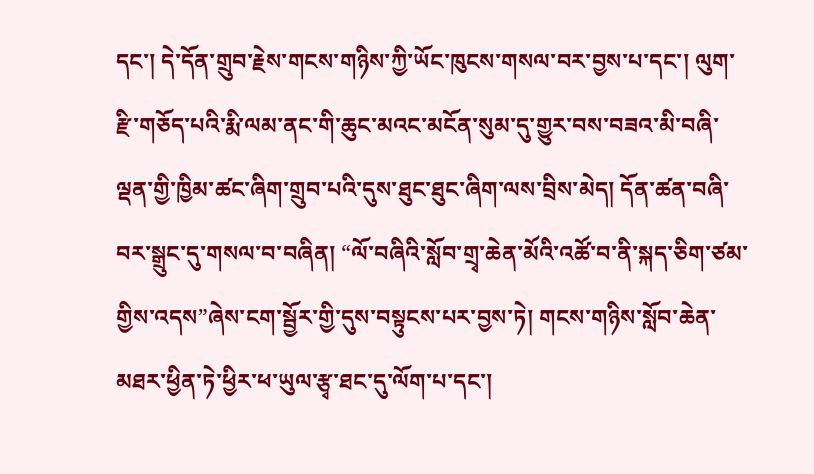དང་། དེ་དོན་གྲུབ་རྗེས་གངས་གཉིས་ཀྱི་ཡོང་ཁུངས་གསལ་བར་བྱས་པ་དང་། ལུག་རྫི་གཅོད་པའི་རྨི་ལམ་ནང་གི་ཆུང་མའང་མངོན་སུམ་དུ་གྱུར་བས་བཟའ་མི་བཞི་ལྡན་གྱི་ཁྱིམ་ཚང་ཞིག་གྲུབ་པའི་དུས་ཐུང་ཐུང་ཞིག་ལས་བྲིས་མེད། དོན་ཚན་བཞི་བར་སྒྲུང་དུ་གསལ་བ་བཞིན། “ལོ་བཞིའི་སློབ་གྲྭ་ཆེན་མོའི་འཚོ་བ་ནི་སྐད་ཅིག་ཙམ་གྱིས་འདས”ཞེས་ངག་སྦྱོར་གྱི་དུས་བསྟུངས་པར་བྱས་ཏེ། གངས་གཉིས་སློབ་ཆེན་མཐར་ཕྱིན་ཏེ་ཕྱིར་ཕ་ཡུལ་རྩྭ་ཐང་དུ་ལོག་པ་དང་།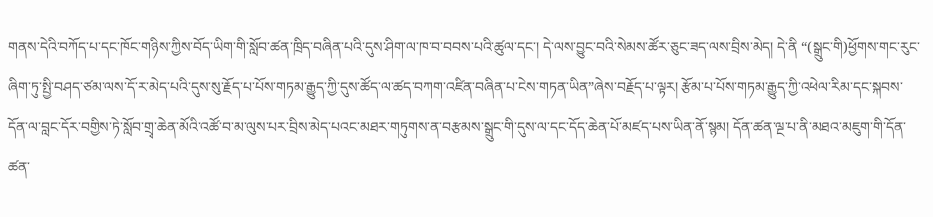གནས་དེའི་བཀོད་པ་དང་ཁོང་གཉིས་ཀྱིས་བོད་ཡིག་གི་སློབ་ཚན་ཁྲིད་བཞིན་པའི་དུས་ཤིག་ལ་ཁ་བ་བབས་པའི་ཚུལ་དང་། དེ་ལས་བྱུང་བའི་སེམས་ཚོར་ཅུང་ཟད་ལས་བྲིས་མེད། དེ་ནི “(སྒྲུང་གི)ཕྱོགས་གང་རུང་ཞིག་ཏུ་སྤྱི་བཤད་ཙམ་ལས་དོ་ར་མེད་པའི་དུས་སུ་རྗོད་པ་པོས་གཏམ་རྒྱུད་ཀྱི་དུས་ཚོད་ལ་ཚད་བཀག་འཛིན་བཞིན་པ་ངེས་གཏན་ཡིན”ཞེས་བརྗོད་པ་ལྟར། རྩོམ་པ་པོས་གཏམ་རྒྱུད་ཀྱི་འཕེལ་རིམ་དང་སྐབས་དོན་ལ་བླང་དོར་བགྱིས་ཏེ་སློབ་གྲྭ་ཆེན་མོའི་འཚོ་བ་མ་ལུས་པར་བྲིས་མེད་པའང་མཐར་གཏུགས་ན་བརྩམས་སྒྲུང་གི་དུས་ལ་དང་དོད་ཆེན་པོ་མཛད་པས་ཡིན་ནོ་སྙམ། དོན་ཚན་ལྔ་པ་ནི་མཐའ་མཇུག་གི་དོན་ཚན་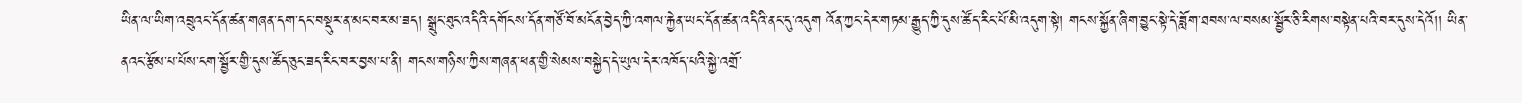ཡིན་ལ་ཡིག་འབྲུའང་དོན་ཚན་གཞན་དག་དང་བསྡུར་ན་མང་བར་མ་ཟད། སྒྲུང་ཐུང་འདིའི་དགོངས་དོན་གཙོ་བོ་མངོན་བྱེད་ཀྱི་འགལ་རྐྱེན་ཡང་དོན་ཚན་འདིའི་ནང་དུ་འདུག འོན་ཀྱང་དེར་གཏམ་རྒྱུད་ཀྱི་དུས་ཚོད་རིང་པོ་མི་འདུག་སྟེ། གངས་སྐྱོན་ཞིག་བྱུང་སྟེ་དེ་ཟློག་ཐབས་ལ་བསམ་སྦྱོར་ཅི་རིགས་བསྟེན་པའི་བར་དུས་དེའོ།། ཡིན་ནའང་རྩོམ་པ་པོས་ངག་སྦྱོར་གྱི་དུས་ཚོད་ཅུང་ཟད་རིང་བར་བྱས་པ་ནི། གངས་གཉིས་ཀྱིས་གཞན་ཕན་གྱི་སེམས་བསྐྱེད་དེ་ཡུལ་དེར་འཁོད་པའི་སྐྱེ་འགྲོ་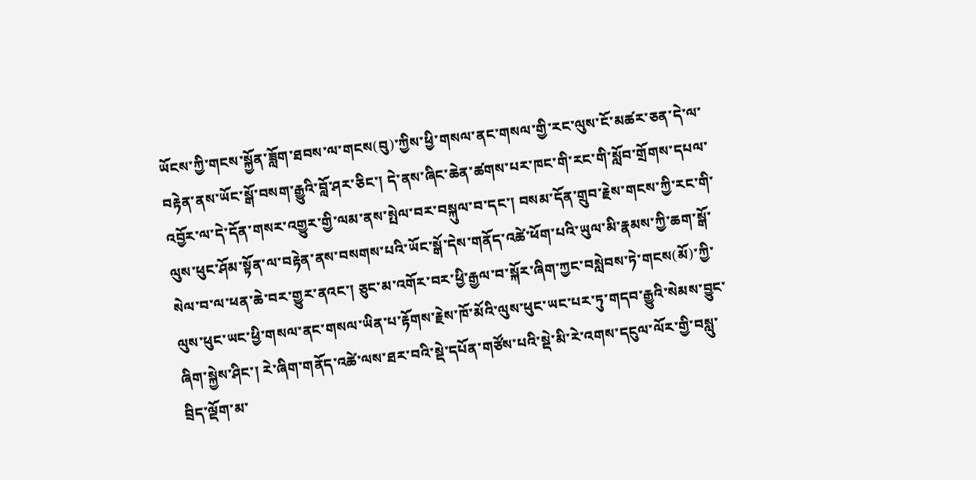ཡོངས་ཀྱི་གངས་སྐྱོན་ཟློག་ཐབས་ལ་གངས(བུ)་ཀྱིས་ཕྱི་གསལ་ནང་གསལ་གྱི་རང་ལུས་ངོ་མཚར་ཅན་དེ་ལ་བརྟེན་ནས་ཡོང་སྒོ་བསག་རྒྱུའི་བློ་ཤར་ཅིང་། དེ་ནས་ཞིང་ཆེན་ཚགས་པར་ཁང་གི་རང་གི་སློབ་གྲོགས་དཔལ་འབྱོར་ལ་དེ་དོན་གསར་འགྱུར་གྱི་ལམ་ནས་སྤེལ་བར་བསྐུལ་བ་དང་། བསམ་དོན་གྲུབ་རྗེས་གངས་ཀྱི་རང་གི་ལུས་ཕུང་ཤོམ་སྟོན་ལ་བརྟེན་ནས་བསགས་པའི་ཡོང་སྒོ་དེས་གནོད་འཚེ་ཕོག་པའི་ཡུལ་མི་རྣམས་ཀྱི་ཆག་སྒོ་སེལ་བ་ལ་ཕན་ཆེ་བར་གྱུར་ནའང་། ཅུང་མ་འགོར་བར་ཕྱི་རྒྱལ་བ་སྐོར་ཞིག་ཀྱང་བསླེབས་ཏེ་གངས(མོ)་ཀྱི་ལུས་ཕུང་ཡང་ཕྱི་གསལ་ནང་གསལ་ཡིན་པ་རྟོགས་རྗེས་ཁོ་མོའི་ལུས་ཕུང་ཡང་པར་ཏུ་གདབ་རྒྱུའི་སེམས་བྱུང་ཞིག་སྐྱེས་ཤིང་། རེ་ཞིག་གནོད་འཚེ་ལས་ཐར་བའི་སྡེ་དཔོན་གཙོས་པའི་སྡེ་མི་རེ་འགས་དངུལ་ལོར་གྱི་བསླུ་བྲིད་ལྡོག་མ་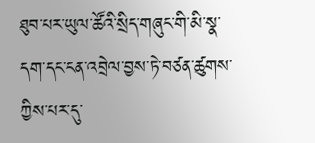ཐུབ་པར་ཡུལ་ཚོའི་སྲིད་གཞུང་གི་མི་སྣ་དག་དང་ངན་འབྲེལ་བྱས་ཏེ་བཙན་ཚུགས་ཀྱིས་པར་དུ་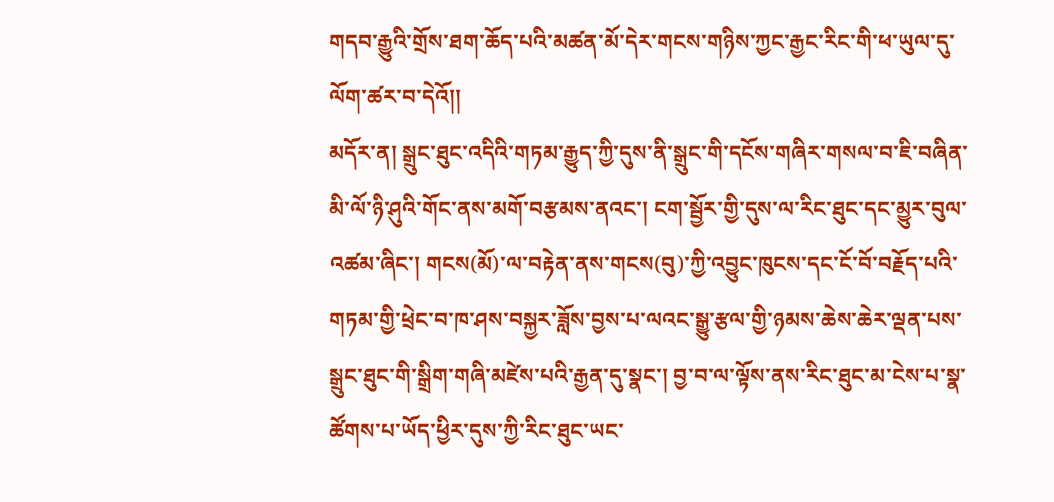གདབ་རྒྱུའི་གྲོས་ཐག་ཆོད་པའི་མཚན་མོ་དེར་གངས་གཉིས་ཀྱང་རྒྱང་རིང་གི་ཕ་ཡུལ་དུ་ལོག་ཚར་བ་དེའོ།།
མདོར་ན། སྒྲུང་ཐུང་འདིའི་གཏམ་རྒྱུད་ཀྱི་དུས་ནི་སྒྲུང་གི་དངོས་གཞིར་གསལ་བ་ཇི་བཞིན་མི་ལོ་ཉི་ཤུའི་གོང་ནས་མགོ་བརྩམས་ནའང་། ངག་སྦྱོར་གྱི་དུས་ལ་རིང་ཐུང་དང་མྱུར་བུལ་འཚམ་ཞིང་། གངས(མོ)་ལ་བརྟེན་ནས་གངས(བུ)་ཀྱི་འབྱུང་ཁུངས་དང་ངོ་བོ་བརྗོད་པའི་གཏམ་གྱི་ཕྲེང་བ་ཁ་ཤས་བསྐྱར་ཟློས་བྱས་པ་ལའང་སྒྱུ་རྩལ་གྱི་ཉམས་ཆེས་ཆེར་ལྡན་པས་སྒྲུང་ཐུང་གི་སྒྲིག་གཞི་མཛེས་པའི་རྒྱན་དུ་སྣང་། བྱ་བ་ལ་ལྟོས་ནས་རིང་ཐུང་མ་ངེས་པ་སྣ་ཚོགས་པ་ཡོད་ཕྱིར་དུས་ཀྱི་རིང་ཐུང་ཡང་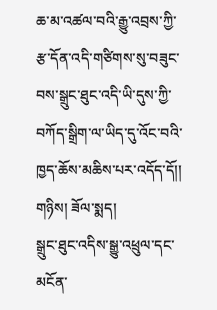ཆ་མ་འཚལ་བའི་རྒྱུ་འབྲས་ཀྱི་རྩ་དོན་འདི་གཙིགས་སུ་བཟུང་བས་སྒྲུང་ཐུང་འདི་ཡི་དུས་ཀྱི་བཀོད་སྒྲིག་ལ་ཡིད་དུ་འོང་བའི་ཁྱད་ཆོས་མཆིས་པར་འདོད་དོ།།
གཉིས། ཟོལ་སྨད།
སྒྲུང་ཐུང་འདིས་སྒྱུ་འཕྲུལ་དང་མངོན་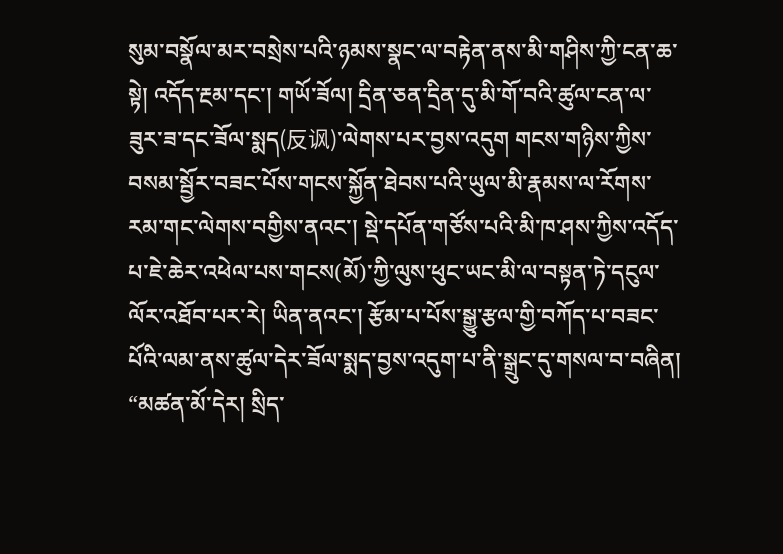སུམ་བསྣོལ་མར་བསྲེས་པའི་ཉམས་སྣང་ལ་བརྟེན་ནས་མི་གཤིས་ཀྱི་ངན་ཆ་སྟེ། འདོད་རྔམ་དང་། གཡོ་ཟོལ། དྲིན་ཅན་དྲིན་དུ་མི་གོ་བའི་ཚུལ་ངན་ལ་ཟུར་ཟ་དང་ཟོལ་སྨད(反讽)་ལེགས་པར་བྱས་འདུག གངས་གཉིས་ཀྱིས་བསམ་སྦྱོར་བཟང་པོས་གངས་སྐྱོན་ཐེབས་པའི་ཡུལ་མི་རྣམས་ལ་རོགས་རམ་གང་ལེགས་བགྱིས་ནའང་། སྡེ་དཔོན་གཙོས་པའི་མི་ཁ་ཤས་ཀྱིས་འདོད་པ་ཇེ་ཆེར་འཕེལ་པས་གངས(མོ)་ཀྱི་ལུས་ཕུང་ཡང་མི་ལ་བསྟན་ཏེ་དངུལ་ལོར་འཐོབ་པར་རེ། ཡིན་ནའང་། རྩོམ་པ་པོས་སྒྱུ་རྩལ་གྱི་བཀོད་པ་བཟང་པོའི་ལམ་ནས་ཚུལ་དེར་ཟོལ་སྨད་བྱས་འདུག་པ་ནི་སྒྲུང་དུ་གསལ་བ་བཞིན། “མཚན་མོ་དེར། སྲིད་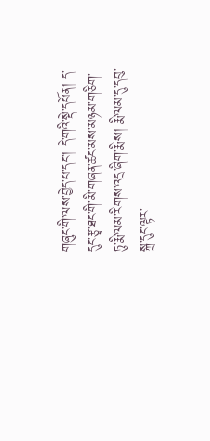གཞུང་གི་ལས་བྱེད་པ་དང་། དེ་གའི་སྡེ་དཔོན། ད་དུང་རྩྭ་ཐང་གི་མི་གཞན་ཚང་མས་མཉམ་གཅིག་ཏུ་རྨི་ལམ་རིགས་འདྲ་ཞིག་རྨིས། རྨི་ལམ་དུ་དབུ་སྐྲ་དུང་ལྟར་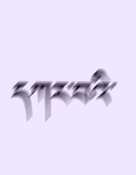དཀར་བའི་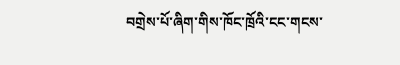བགྲེས་པོ་ཞིག་གིས་ཁོང་ཁྲོའི་ངང་གངས་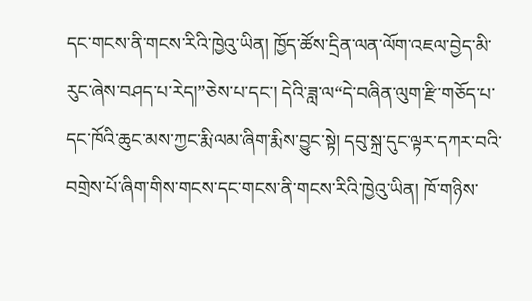དང་གངས་ནི་གངས་རིའི་ཁྱེའུ་ཡིན། ཁྱོད་ཚོས་དྲིན་ལན་ལོག་འཇལ་བྱེད་མི་རུང་ཞེས་བཤད་པ་རེད།”ཅེས་པ་དང་། དེའི་ཟླ་ལ“དེ་བཞིན་ལུག་རྫི་གཅོད་པ་དང་ཁོའི་ཆུང་མས་ཀྱང་རྨི་ལམ་ཞིག་རྨིས་བྱུང་སྟེ། དབུ་སྐྲ་དུང་ལྟར་དཀར་བའི་བགྲེས་པོ་ཞིག་གིས་གངས་དང་གངས་ནི་གངས་རིའི་ཁྱེའུ་ཡིན། ཁོ་གཉིས་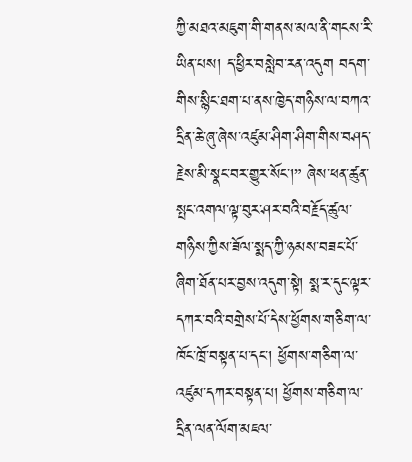ཀྱི་མཐའ་མཇུག་གི་གནས་མལ་ནི་གངས་རི་ཡིན་པས། ད་ཕྱིར་བསླེབ་རན་འདུག བདག་གིས་སྙིང་ཐག་པ་ནས་ཁྱེད་གཉིས་ལ་བཀའ་དྲིན་ཆེ་ཞུ་ཞེས་འཛུམ་ཤིག་ཤིག་གིས་བཤད་རྗེས་མི་སྣང་བར་གྱུར་སོང་།” ཞེས་ཕན་ཚུན་སྤང་འགལ་ལྟ་བུར་ཤར་བའི་བརྗོད་ཚུལ་གཉིས་ཀྱིས་ཟོལ་སྨད་ཀྱི་ཉམས་བཟང་པོ་ཞིག་ཐོན་པར་བྱས་འདུག་སྟེ། སྨ་ར་དུང་ལྟར་དཀར་བའི་བགྲེས་པོ་དེས་ཕྱོགས་གཅིག་ལ་ཁོང་ཁྲོ་བསྟན་པ་དང་། ཕྱོགས་གཅིག་ལ་འཛུམ་དཀར་བསྟན་པ། ཕྱོགས་གཅིག་ལ་དྲིན་ལན་ལོག་མཇལ་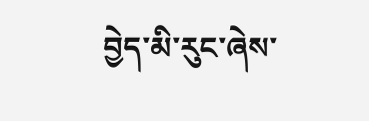བྱེད་མི་རུང་ཞེས་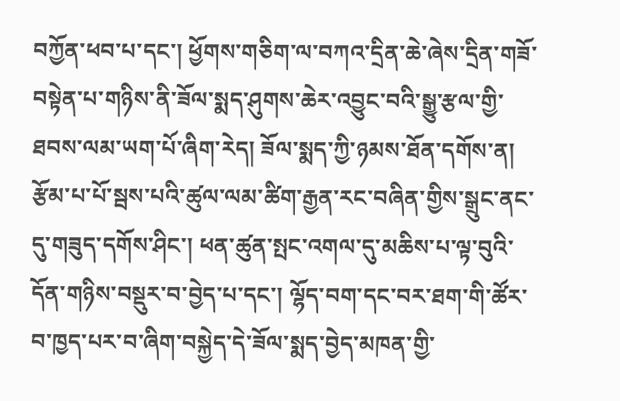བཀྱོན་ཕབ་པ་དང་། ཕྱོགས་གཅིག་ལ་བཀའ་དྲིན་ཆེ་ཞེས་དྲིན་གཟོ་བསྟེན་པ་གཉིས་ནི་ཟོལ་སྨད་ཤུགས་ཆེར་འབྱུང་བའི་སྒྱུ་རྩལ་གྱི་ཐབས་ལམ་ཡག་པོ་ཞིག་རེད། ཟོལ་སྨད་ཀྱི་ཉམས་ཐོན་དགོས་ན། རྩོམ་པ་པོ་སྦས་པའི་ཚུལ་ལམ་ཚིག་རྒྱན་རང་བཞིན་གྱིས་སྒྲུང་ནང་དུ་གཟུད་དགོས་ཤིང་། ཕན་ཚུན་སྤང་འགལ་དུ་མཆིས་པ་ལྟ་བུའི་དོན་གཉིས་བསྡུར་བ་བྱེད་པ་དང་། ལྷོད་བག་དང་བར་ཐག་གི་ཚོར་བ་ཁྱད་པར་བ་ཞིག་བསྐྱེད་དེ་ཟོལ་སྨད་བྱེད་མཁན་གྱི་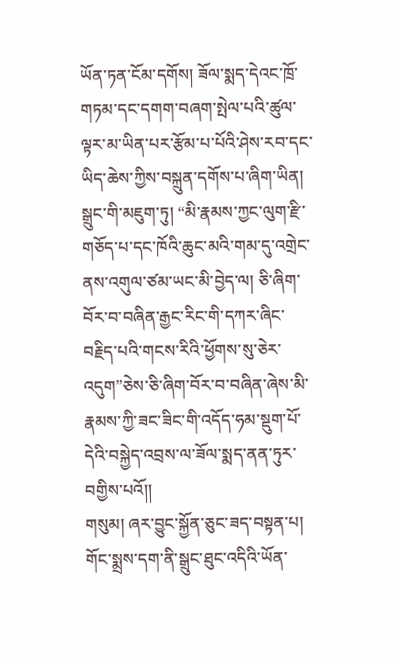ཡོན་ཏན་ངོམ་དགོས། ཟོལ་སྨད་དེའང་ཁྲོ་གཏམ་དང་དགག་བཞག་སྤེལ་པའི་ཚུལ་ལྟར་མ་ཡིན་པར་རྩོམ་པ་པོའི་ཤེས་རབ་དང་ཡིད་ཆེས་ཀྱིས་བསྐྲུན་དགོས་པ་ཞིག་ཡིན། སྒྲུང་གི་མཇུག་ཏུ། “མི་རྣམས་ཀྱང་ལུག་རྫི་གཅོད་པ་དང་ཁོའི་ཆུང་མའི་གམ་དུ་འགྲེང་ནས་འགུལ་ཙམ་ཡང་མི་བྱེད་ལ། ཅི་ཞིག་བོར་བ་བཞིན་རྒྱང་རིང་གི་དཀར་ཞིང་བརྗིད་པའི་གངས་རིའི་ཕྱོགས་སུ་ཅེར་འདུག”ཅེས་ཅི་ཞིག་བོར་བ་བཞིན་ཞེས་མི་རྣམས་ཀྱི་ཟང་ཟིང་གི་འདོད་ཧམ་སྡུག་པོ་དེའི་བསྐྱེད་འབྲས་ལ་ཟོལ་སྨད་ནན་ཏུར་བགྱིས་པའོ།།
གསུམ། ཞར་བྱུང་སྐྱོན་ཅུང་ཟད་བསྟན་པ།
གོང་སྨྲས་དག་ནི་སྒྲུང་ཐུང་འདིའི་ཡོན་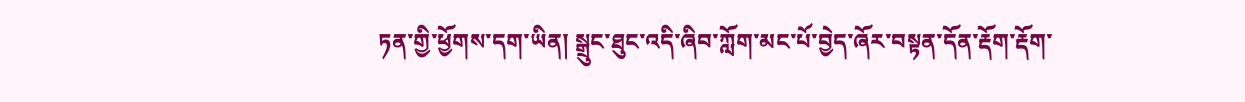ཏན་གྱི་ཕྱོགས་དག་ཡིན། སྒྲུང་ཐུང་འདི་ཞིབ་ཀློག་མང་པོ་བྱེད་ཞོར་བསྟན་དོན་རྡོག་རྡོག་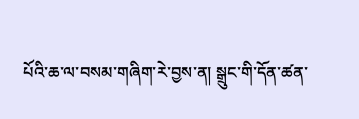པོའི་ཆ་ལ་བསམ་གཞིག་རེ་བྱས་ན། སྒྲུང་གི་དོན་ཚན་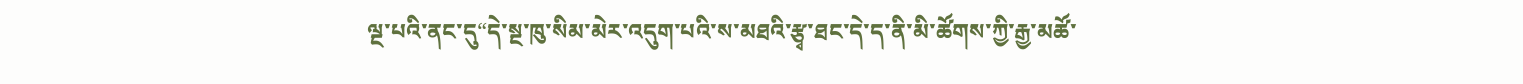ལྔ་པའི་ནང་དུ“དེ་སྔ་ཁུ་སིམ་མེར་འདུག་པའི་ས་མཐའི་རྩྭ་ཐང་དེ་ད་ནི་མི་ཚོགས་ཀྱི་རྒྱ་མཚོ་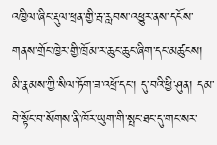འཁྱིལ་ཞིང་རྡུལ་ཕྲན་གྱི་རྦ་རླབས་འཕྱུར་ནས་དངོས་གནས་གྲོང་ཁྱེར་གྱི་ཁྲོམ་ར་ཆུང་ཆུང་ཞིག་དང་མཚུངས། མི་རྣམས་ཀྱི་སིལ་ཏོག་ཟ་འཕྲོ་དང་། དུ་བའི་ཕྱི་ཤུན། དམ་བེ་སྟོང་བ་སོགས་ནི་ཁོར་ཡུག་གི་སྤང་ཐང་དུ་གང་སར་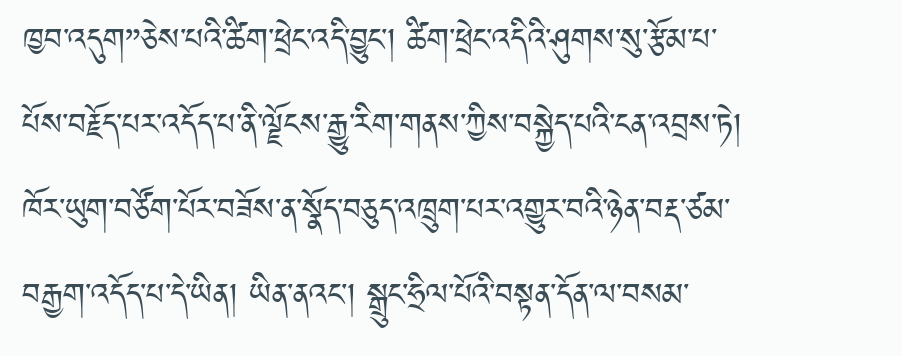ཁྱབ་འདུག”ཅེས་པའི་ཚིག་ཕྲེང་འདི་བྱུང་། ཚིག་ཕྲེང་འདིའི་ཤུགས་སུ་རྩོམ་པ་པོས་བརྗོད་པར་འདོད་པ་ནི་ལྗོངས་རྒྱུ་རིག་གནས་ཀྱིས་བསྐྱེད་པའི་ངན་འབྲས་ཏེ། ཁོར་ཡུག་བཙོག་པོར་བཟོས་ན་སྣོད་བཅུད་འཁྲུག་པར་འགྱུར་བའི་ཉེན་བརྡ་ཙམ་བརྒྱག་འདོད་པ་དེ་ཡིན། ཡིན་ནའང་། སྒྲུང་ཧྲིལ་པོའི་བསྟན་དོན་ལ་བསམ་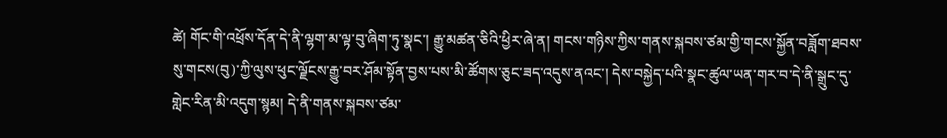ཚེ། གོང་གི་འཕྲོས་དོན་དེ་ནི་ལྷག་མ་ལྟ་བུ་ཞིག་ཏུ་སྣང་། རྒྱུ་མཚན་ཅིའི་ཕྱིར་ཞེ་ན། གངས་གཉིས་ཀྱིས་གནས་སྐབས་ཙམ་གྱི་གངས་སྐྱོན་བཟློག་ཐབས་སུ་གངས(བུ)་ཀྱི་ལུས་ཕུང་ལྗོངས་རྒྱུ་བར་ཤོམ་སྟོན་བྱས་པས་མི་ཚོགས་ཅུང་ཟད་འདུས་ནའང་། དེས་བསྐྱེད་པའི་སྣང་ཚུལ་ཡན་གར་བ་དེ་ནི་སྒྲུང་དུ་གླེང་རིན་མི་འདུག་སྙམ། དེ་ནི་གནས་སྐབས་ཙམ་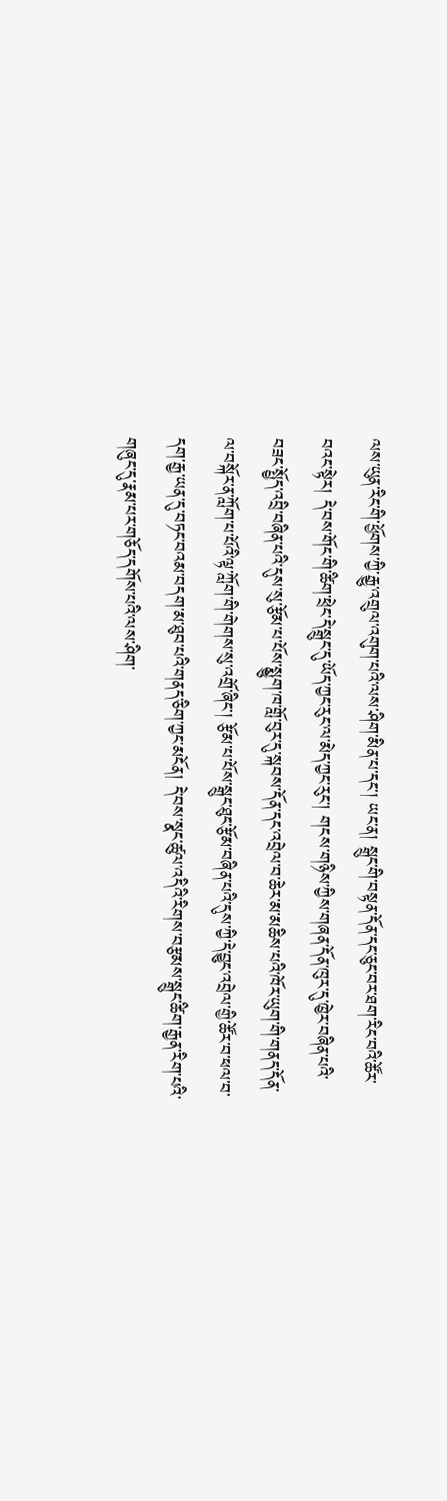ལས་ཡུན་རིང་གི་ཕྱོགས་ཀྱི་རྒྱུ་འགྲུལ་འགུག་པའི་ལས་ཤིག་མིན་པ་དང་། ཡང་ན། སྒྲུང་གི་བསྟན་དོན་དང་ཅུང་བར་ཐག་རིང་བའི་ཚོར་བའང་སྟེར། དེ་བས་གོང་གི་ཚིག་ཕྲེང་དེ་སྒྲུང་དུ་ཡོད་ཀྱང་རུང་ལ་མེད་ཀྱང་རུང་། གངས་གཉིས་ཀྱིས་གཞན་དོན་ཁུར་དུ་ཁྱེར་བཞིན་པའི་བཟང་སྤྱོད་འབྲི་བཞིན་པའི་དུས་སུ་རྩོམ་པ་པོས་སྨྱུག་ཁ་གློ་བུར་དུ་སྐབས་དོན་དང་འབྲེལ་བ་ཆེར་མ་མཆིས་པའི་ཁོར་ཡུག་གི་གནད་དོན་ལ་བསྐོར་ན་ཀློག་པ་པོའི་ལྟ་ཀློག་གི་གེགས་སུ་འགྲོ་ཞིང་། རྩོམ་པ་པོས་སྒྲུང་ཐུང་རྩོམ་བཞིན་པའི་དུས་ཀྱི་དེ་བྱུང་འབྲེལ་གྱི་ཚོར་བ་ཕལ་བ་དག་རྒྱ་ཡན་དུ་བཏང་བའམ་བདག་མ་ཐུབ་པའི་གནད་ཅིག་ཀྱང་མངོན། དེ་བས་སྣང་ཚུལ་འདིའི་རིགས་བརྩམས་སྒྲུང་ཚིག་རྒྱན་རིག་པའི་གཞུང་དུ་རྣམ་པར་གཅོད་དགོས་པའི་ལས་ཤིག་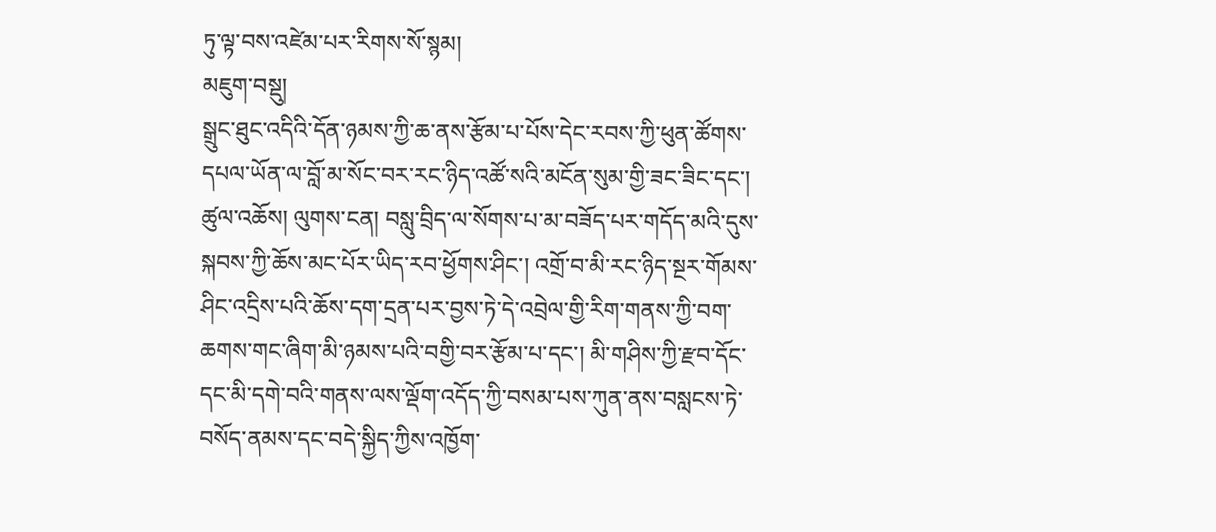ཏུ་ལྟ་བས་འཛེམ་པར་རིགས་སོ་སྙམ།
མཇུག་བསྡུ།
སྒྲུང་ཐུང་འདིའི་དོན་ཉམས་ཀྱི་ཆ་ནས་རྩོམ་པ་པོས་དེང་རབས་ཀྱི་ཕུན་ཚོགས་དཔལ་ཡོན་ལ་བློ་མ་སོང་བར་རང་ཉིད་འཚོ་སའི་མངོན་སུམ་གྱི་ཟང་ཟིང་དང་། ཚུལ་འཆོས། ལུགས་ངན། བསླུ་བྲིད་ལ་སོགས་པ་མ་བཟོད་པར་གདོད་མའི་དུས་སྐབས་ཀྱི་ཆོས་མང་པོར་ཡིད་རབ་ཕྱོགས་ཤིང་། འགྲོ་བ་མི་རང་ཉིད་སྔར་གོམས་ཤིང་འདྲིས་པའི་ཆོས་དག་དྲན་པར་བྱས་ཏེ་དེ་འབྲེལ་གྱི་རིག་གནས་ཀྱི་བག་ཆགས་གང་ཞིག་མི་ཉམས་པའི་བགྱི་བར་རྩོམ་པ་དང་། མི་གཤིས་ཀྱི་རྫབ་དོང་དང་མི་དགེ་བའི་གནས་ལས་ལྡོག་འདོད་ཀྱི་བསམ་པས་ཀུན་ནས་བསླངས་ཏེ་བསོད་ནམས་དང་བདེ་སྐྱིད་ཀྱིས་འཁྱོག་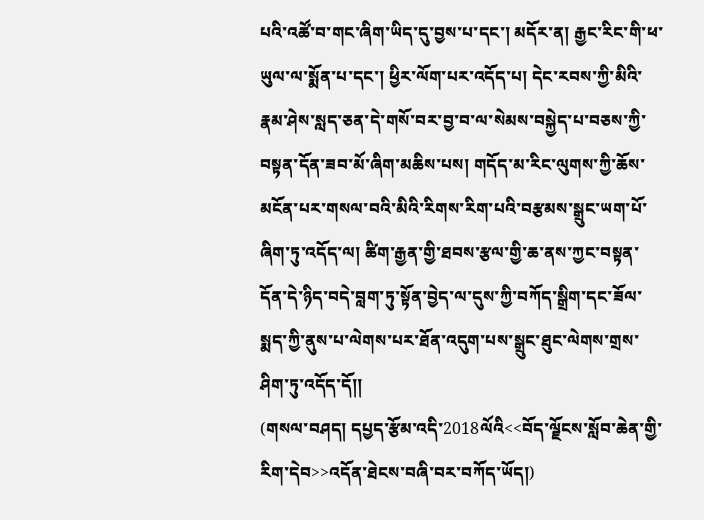པའི་འཚོ་བ་གང་ཞིག་ཡིད་དུ་བྱས་པ་དང་། མདོར་ན། རྒྱང་རིང་གི་ཕ་ཡུལ་ལ་སྨོན་པ་དང་། ཕྱིར་ལོག་པར་འདོད་པ། དེང་རབས་ཀྱི་མིའི་རྣམ་ཤེས་སླད་ཅན་དེ་གསོ་བར་བྱ་བ་ལ་སེམས་བསྐྱེད་པ་བཅས་ཀྱི་བསྟན་དོན་ཟབ་མོ་ཞིག་མཆིས་པས། གདོད་མ་རིང་ལུགས་ཀྱི་ཆོས་མངོན་པར་གསལ་བའི་མིའི་རིགས་རིག་པའི་བརྩམས་སྒྲུང་ཡག་པོ་ཞིག་ཏུ་འདོད་ལ། ཚིག་རྒྱན་གྱི་ཐབས་རྩལ་གྱི་ཆ་ནས་ཀྱང་བསྟན་དོན་དེ་ཉིད་བདེ་བླག་ཏུ་སྟོན་བྱེད་ལ་དུས་ཀྱི་བཀོད་སྒྲིག་དང་ཟོལ་སྨད་ཀྱི་ནུས་པ་ལེགས་པར་ཐོན་འདུག་པས་སྒྲུང་ཐུང་ལེགས་གྲས་ཤིག་ཏུ་འདོད་དོ།།
(གསལ་བཤད། དཔྱད་རྩོམ་འདི་2018ལོའི<<བོད་ལྗོངས་སློབ་ཆེན་གྱི་རིག་དེབ>>འདོན་ཐེངས་བཞི་བར་བཀོད་ཡོད།)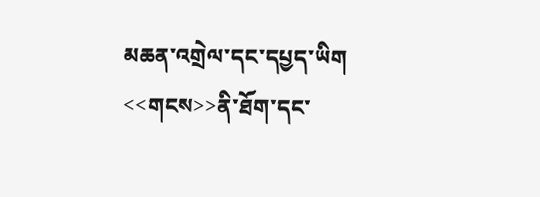མཆན་འགྲེལ་དང་དཔྱད་ཡིག
<<གངས>>ནི་ཐོག་དང་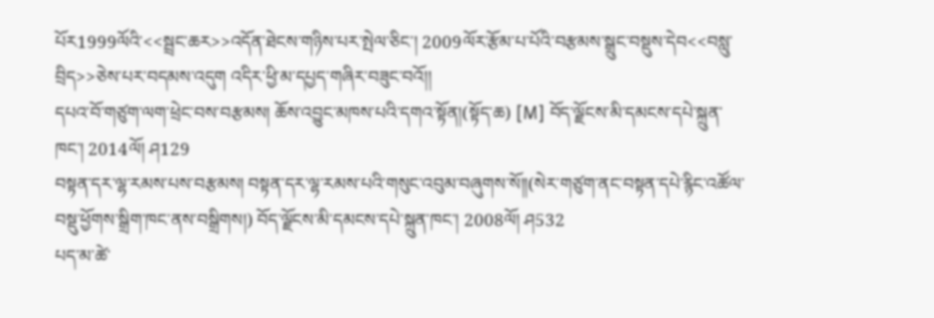པོར1999ལོའི་<<སྦྲང་ཆར>>འདོན་ཐེངས་གཉིས་པར་སྤེལ་ཅིང་། 2009ལོར་རྩོམ་པ་པོའི་བརྩམས་སྒྲུང་བསྡུས་དེབ<<བསླུ་བྲིད>>ཅེས་པར་བདམས་འདུག འདིར་ཕྱི་མ་དཔྱད་གཞིར་བཟུང་བའོ།།
དཔའ་བོ་གཙུག་ལག་ཕྲེང་བས་བརྩམས། ཆོས་འབྱུང་མཁས་པའི་དགའ་སྟོན།(སྟོད་ཆ) [M] བོད་ལྗོངས་མི་དམངས་དཔེ་སྐྲུན་ཁང་། 2014ལོ། ཤ129
བསྟན་དར་ལྷ་རམས་པས་བརྩམས། བསྟན་དར་ལྷ་རམས་པའི་གསུང་འབུམ་བཞུགས་སོ།།(སེར་གཙུག་ནང་བསྟན་དཔེ་རྙིང་འཚོལ་བསྡུ་ཕྱོགས་སྒྲིག་ཁང་ནས་བསྒྲིགས།) བོད་ལྗོངས་མི་དམངས་དཔེ་སྐྲུན་ཁང་། 2008ལོ། ཤ532
པད་མ་ཚེ་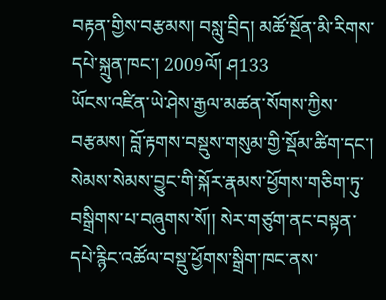བརྟན་གྱིས་བརྩམས། བསླུ་བྲིད། མཚོ་སྔོན་མི་རིགས་དཔེ་སྐྲུན་ཁང་། 2009ལོ། ཤ133
ཡོངས་འཛིན་ཡེ་ཤེས་རྒྱལ་མཚན་སོགས་ཀྱིས་བརྩམས། བློ་རྟགས་བསྡུས་གསུམ་གྱི་སྡོམ་ཚིག་དང་། སེམས་སེམས་བྱུང་གི་སྐོར་རྣམས་ཕྱོགས་གཅིག་ཏུ་བསྒྲིགས་པ་བཞུགས་སོ།། སེར་གཙུག་ནང་བསྟན་དཔེ་རྙིང་འཚོལ་བསྡུ་ཕྱོགས་སྒྲིག་ཁང་ནས་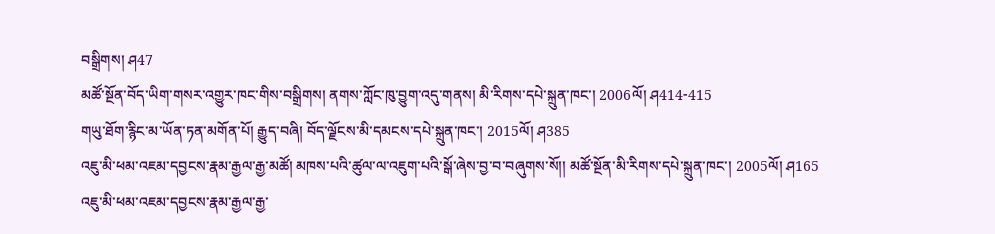བསྒྲིགས། ཤ47
མཚོ་སྔོན་བོད་ཡིག་གསར་འགྱུར་ཁང་གིས་བསྒྲིགས། ནགས་ཀློང་ཁུ་བྱུག་འདུ་གནས། མི་རིགས་དཔེ་སྐྲུན་ཁང་། 2006ལོ། ཤ414-415
གཡུ་ཐོག་རྙིང་མ་ཡོན་ཏན་མགོན་པོ། རྒྱུད་བཞི། བོད་ལྗོངས་མི་དམངས་དཔེ་སྐྲུན་ཁང་། 2015ལོ། ཤ385
འཇུ་མི་ཕམ་འཇམ་དབྱངས་རྣམ་རྒྱལ་རྒྱ་མཚོ། མཁས་པའི་ཚུལ་ལ་འཇུག་པའི་སྒོ་ཞེས་བྱ་བ་བཞུགས་སོ།། མཚོ་སྔོན་མི་རིགས་དཔེ་སྐྲུན་ཁང་། 2005ལོ། ཤ165
འཇུ་མི་ཕམ་འཇམ་དབྱངས་རྣམ་རྒྱལ་རྒྱ་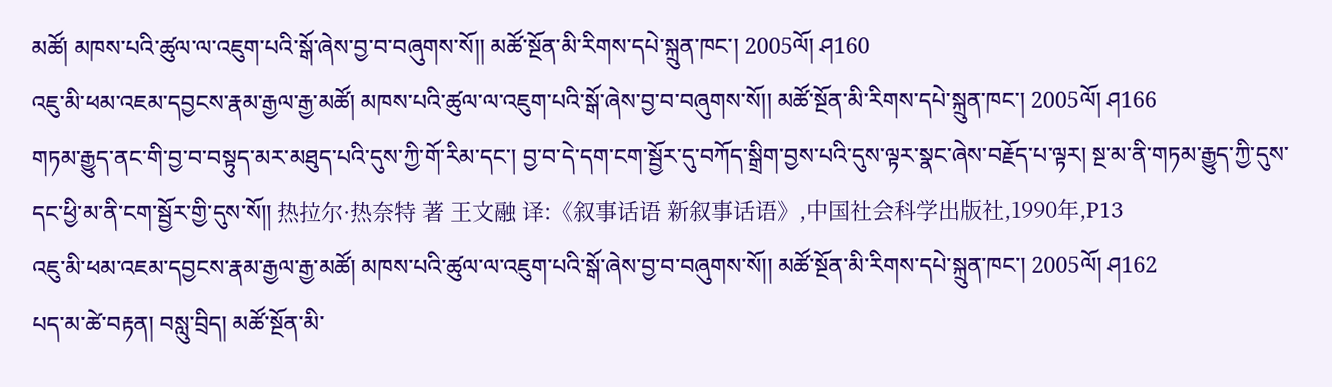མཚོ། མཁས་པའི་ཚུལ་ལ་འཇུག་པའི་སྒོ་ཞེས་བྱ་བ་བཞུགས་སོ།། མཚོ་སྔོན་མི་རིགས་དཔེ་སྐྲུན་ཁང་། 2005ལོ། ཤ160
འཇུ་མི་ཕམ་འཇམ་དབྱངས་རྣམ་རྒྱལ་རྒྱ་མཚོ། མཁས་པའི་ཚུལ་ལ་འཇུག་པའི་སྒོ་ཞེས་བྱ་བ་བཞུགས་སོ།། མཚོ་སྔོན་མི་རིགས་དཔེ་སྐྲུན་ཁང་། 2005ལོ། ཤ166
གཏམ་རྒྱུད་ནང་གི་བྱ་བ་བསྟུད་མར་མཐུད་པའི་དུས་ཀྱི་གོ་རིམ་དང་། བྱ་བ་དེ་དག་ངག་སྦྱོར་དུ་བཀོད་སྒྲིག་བྱས་པའི་དུས་ལྟར་སྣང་ཞེས་བརྗོད་པ་ལྟར། སྔ་མ་ནི་གཏམ་རྒྱུད་ཀྱི་དུས་དང་ཕྱི་མ་ནི་ངག་སྦྱོར་གྱི་དུས་སོ།། 热拉尔·热奈特 著 王文融 译:《叙事话语 新叙事话语》,中国社会科学出版社,1990年,P13
འཇུ་མི་ཕམ་འཇམ་དབྱངས་རྣམ་རྒྱལ་རྒྱ་མཚོ། མཁས་པའི་ཚུལ་ལ་འཇུག་པའི་སྒོ་ཞེས་བྱ་བ་བཞུགས་སོ།། མཚོ་སྔོན་མི་རིགས་དཔེ་སྐྲུན་ཁང་། 2005ལོ། ཤ162
པད་མ་ཚེ་བརྟན། བསླུ་བྲིད། མཚོ་སྔོན་མི་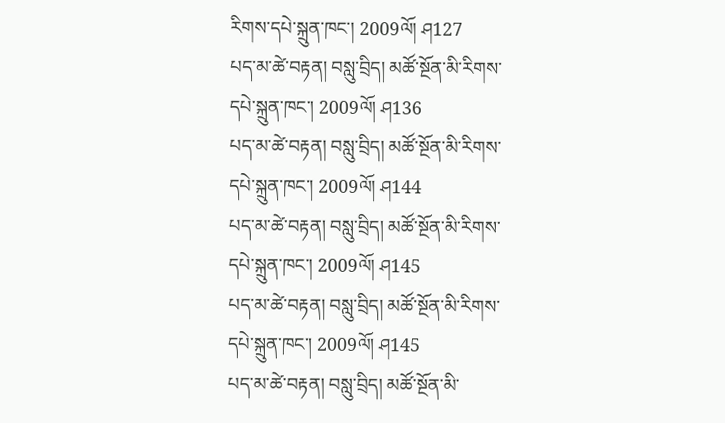རིགས་དཔེ་སྐྲུན་ཁང་། 2009ལོ། ཤ127
པད་མ་ཚེ་བརྟན། བསླུ་བྲིད། མཚོ་སྔོན་མི་རིགས་དཔེ་སྐྲུན་ཁང་། 2009ལོ། ཤ136
པད་མ་ཚེ་བརྟན། བསླུ་བྲིད། མཚོ་སྔོན་མི་རིགས་དཔེ་སྐྲུན་ཁང་། 2009ལོ། ཤ144
པད་མ་ཚེ་བརྟན། བསླུ་བྲིད། མཚོ་སྔོན་མི་རིགས་དཔེ་སྐྲུན་ཁང་། 2009ལོ། ཤ145
པད་མ་ཚེ་བརྟན། བསླུ་བྲིད། མཚོ་སྔོན་མི་རིགས་དཔེ་སྐྲུན་ཁང་། 2009ལོ། ཤ145
པད་མ་ཚེ་བརྟན། བསླུ་བྲིད། མཚོ་སྔོན་མི་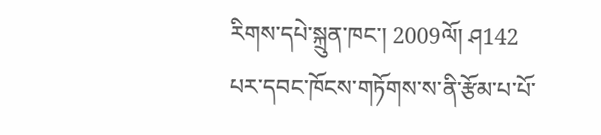རིགས་དཔེ་སྐྲུན་ཁང་། 2009ལོ། ཤ142
པར་དབང་ཁོངས་གཏོགས་ས་ནི་རྩོམ་པ་པོ་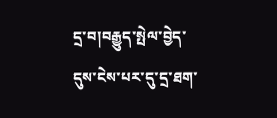དྲ་བ།བརྒྱུད་སྤེལ་བྱེད་དུས་ངེས་པར་དུ་དྲ་ཐག་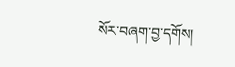སོར་བཞག་བྱ་དགོས།